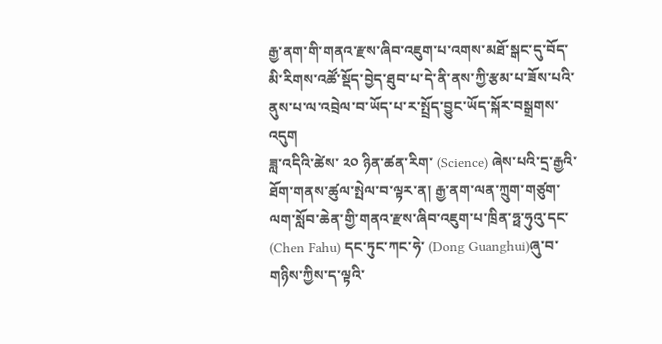རྒྱ་ནག་གི་གནའ་རྫས་ཞིབ་འཇུག་པ་འགས་མཐོ་སྒང་དུ་བོད་མི་རིགས་འཚོ་སྡོད་བྱེད་ཐུབ་པ་དེ་ནི་ནས་ཀྱི་རྩམ་པ་ཟོས་པའི་ནུས་པ་ལ་འབྲེལ་བ་ཡོད་པ་ར་སྤྲོད་བྱུང་ཡོད་སྐོར་བསྒྲགས་འདུག
ཟླ་འདིའི་ཚེས་ ༢༠ ཉིན་ཚན་རིག་ (Science) ཞེས་པའི་དྲ་རྒྱའི་ཐོག་གནས་ཚུལ་སྤེལ་བ་ལྟར་ན། རྒྱ་ནག་ལན་ཀྲུག་གཙུག་ལག་སློབ་ཆེན་གྱི་གནའ་རྫས་ཞིབ་འཇུག་པ་ཁྲིན་ཧྥ་ཧུའུ་དང་ (Chen Fahu) དང་ཏུང་ཀང་ཧེ་ (Dong Guanghui)ཞུ་བ་གཉིས་ཀྱིས་ད་ལྟའི་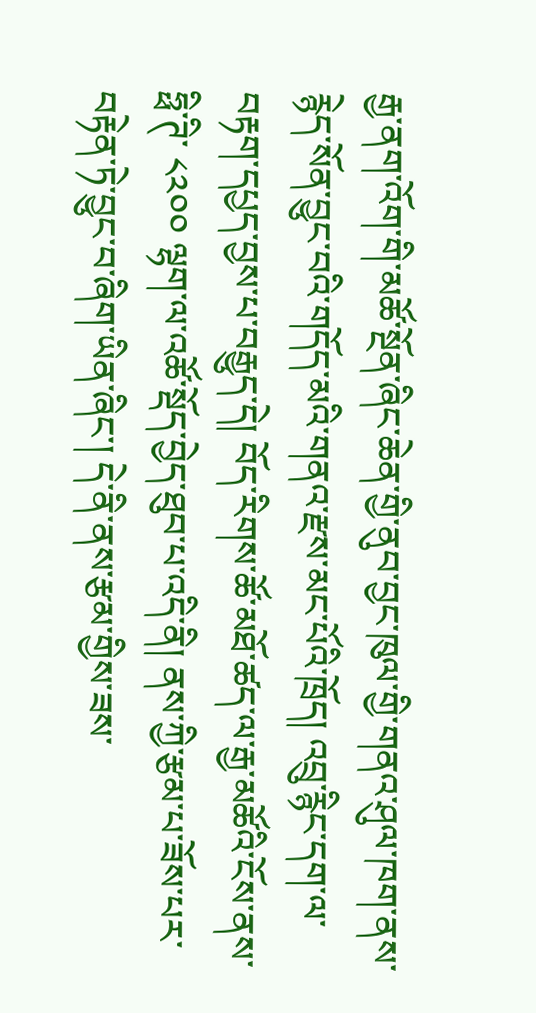རྒྱ་ནག་འོག་གི་མཚོ་སྔོན་ཞིང་ཆེན་གྱི་ནུབ་བྱང་ཁུལ་གྱི་གནའ་ཤུལ་ཁག་ནས་རྙེད་སོན་བྱུང་བའི་གདོད་མའི་གནའ་རྫས་མང་པོའི་ཁྲོད། འབྲུ་རྙིང་དག་ལ་བརྟག་དཔྱད་བྱས་པ་བརྒྱུད་དེ། བོད་རིགས་ཚོ་མཐོ་ཚད་ལ་རྒྱ་མཚོའི་ངོས་ནས་ཧྥི་ཊི་ ༨༢༠༠ ལྷག་ལ་འཚོ་སྡོད་བྱེད་ཐུབ་པ་འདི་ནི། ནས་ཀྱི་རྩམ་པ་ཟོས་པར་བརྟེན་ཏེ་བྱུང་བ་ཞིག་ཡིན་ཞིང་། དེ་ནི་ནས་རྩམ་གྱིས་ཟས་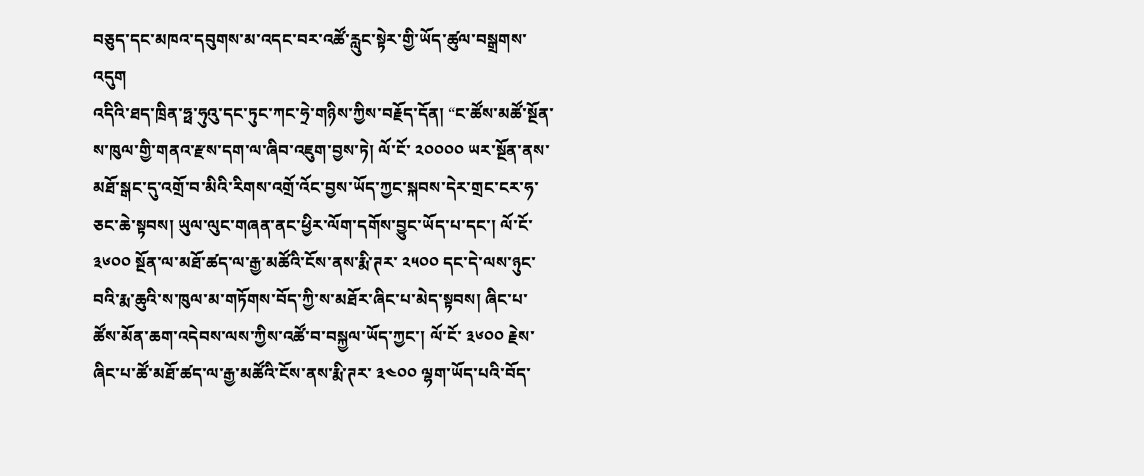བཅུད་དང་མཁའ་དབུགས་མ་འདང་བར་འཚོ་རླུང་སྟེར་གྱི་ཡོད་ཚུལ་བསྒྲགས་འདུག
འདིའི་ཐད་ཁྲིན་ཧྥ་ཧུའུ་དང་ཏུང་ཀང་ཧྲེ་གཉིས་ཀྱིས་བརྗོད་དོན། “ང་ཚོས་མཚོ་སྔོན་ས་ཁུལ་གྱི་གནའ་རྫས་དག་ལ་ཞིབ་འཇུག་བྱས་ཏེ། ལོ་ངོ་ ༢༠༠༠༠ ཡར་སྔོན་ནས་མཐོ་སྒང་དུ་འགྲོ་བ་མིའི་རིགས་འགྲོ་འོང་བྱས་ཡོད་ཀྱང་སྐབས་དེར་གྲང་ངར་ཧ་ཅང་ཆེ་སྟབས། ཡུལ་ལུང་གཞན་ནང་ཕྱིར་ལོག་དགོས་བྱུང་ཡོད་པ་དང་། ལོ་ངོ་ ༣༦༠༠ སྔོན་ལ་མཐོ་ཚད་ལ་རྒྱ་མཚོའི་ངོས་ནས་རྨི་ཊར་ ༢༥༠༠ དང་དེ་ལས་ཉུང་བའི་རྨ་ཆུའི་ས་ཁུལ་མ་གཏོགས་བོད་ཀྱི་ས་མཐོར་ཞིང་པ་མེད་སྟབས། ཞིང་པ་ཚོས་མོན་ཆག་འདེབས་ལས་ཀྱིས་འཚོ་བ་བསྐྱལ་ཡོད་ཀྱང་། ལོ་ངོ་ ༣༦༠༠ རྗེས་ཞིང་པ་ཚོ་མཐོ་ཚད་ལ་རྒྱ་མཚོའི་ངོས་ནས་རྨི་ཊར་ ༣༤༠༠ ལྷག་ཡོད་པའི་བོད་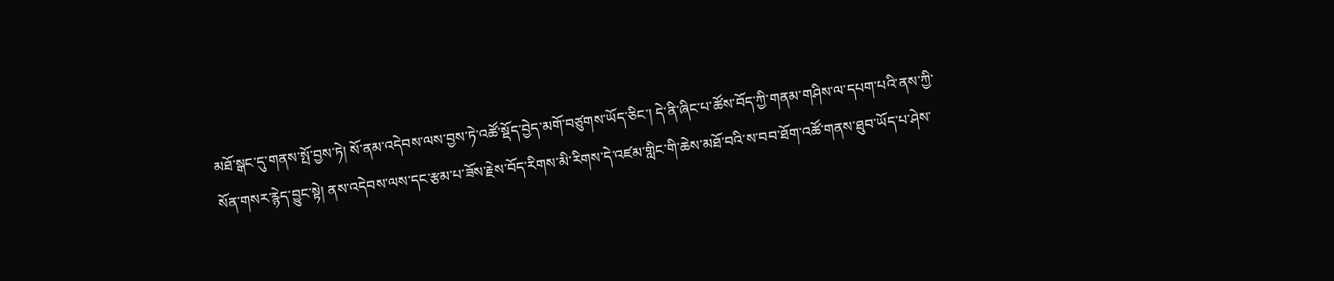མཐོ་སྒང་དུ་གནས་སྤོ་བྱས་ཏེ། སོ་ནམ་འདེབས་ལས་བྱས་ཏེ་འཚོ་སྡོད་བྱེད་མགོ་བཙུགས་ཡོད་ཅིང་། དེ་ནི་ཞིང་པ་ཚོས་བོད་ཀྱི་གནམ་གཤིས་ལ་དཔག་པའི་ནས་ཀྱི་སོན་གསར་རྙེད་བྱུང་སྟེ། ནས་འདེབས་ལས་དང་རྩམ་པ་ཟོས་རྗེས་བོད་རིགས་མི་རིགས་དེ་འཛམ་གླིང་གི་ཆེས་མཐོ་བའི་ས་བབ་ཐོག་འཚོ་གནས་ཐུབ་ཡོད་པ་ཤེས་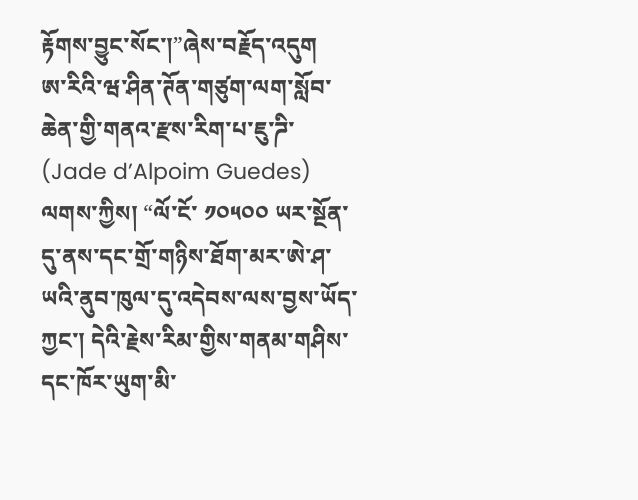རྟོགས་བྱུང་སོང་།”ཞེས་བརྗོད་འདུག
ཨ་རིའི་ཝ་ཤིན་ཊོན་གཙུག་ལག་སློབ་ཆེན་གྱི་གནའ་རྫས་རིག་པ་ཇུ་ཌི་ (Jade d’Alpoim Guedes) ལགས་ཀྱིས། “ལོ་ངོ་ ༡༠༥༠༠ ཡར་སྔོན་དུ་ནས་དང་གྲོ་གཉིས་ཐོག་མར་ཨེ་ཤ་ཡའི་ནུབ་ཁུལ་དུ་འདེབས་ལས་བྱས་ཡོད་ཀྱང་། དེའི་རྗེས་རིམ་གྱིས་གནམ་གཤིས་དང་ཁོར་ཡུག་མི་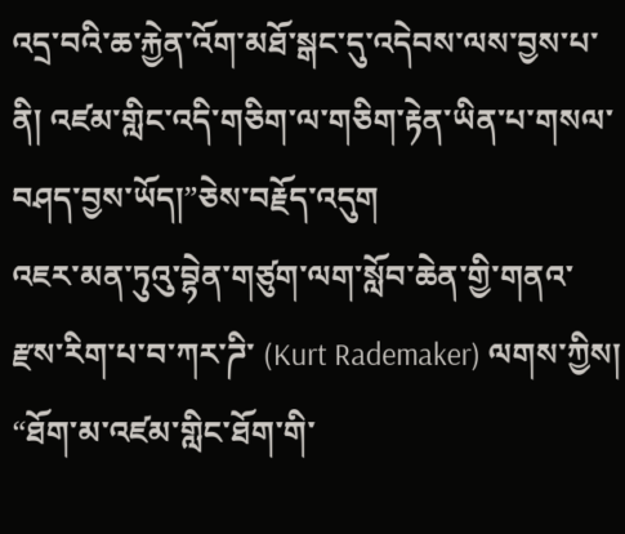འདྲ་བའི་ཆ་རྐྱེན་འོག་མཐོ་སྒང་དུ་འདེབས་ལས་བྱས་པ་ནི། འཛམ་གླིང་འདི་གཅིག་ལ་གཅིག་རྟེན་ཡིན་པ་གསལ་བཤད་བྱས་ཡོད།”ཅེས་བརྗོད་འདུག
འཇར་མན་ཏུའུ་བྷེན་གཙུག་ལག་སློབ་ཆེན་གྱི་གནའ་རྫས་རིག་པ་བ་ཀར་ཌི་ (Kurt Rademaker) ལགས་ཀྱིས། “ཐོག་མ་འཛམ་གླིང་ཐོག་གི་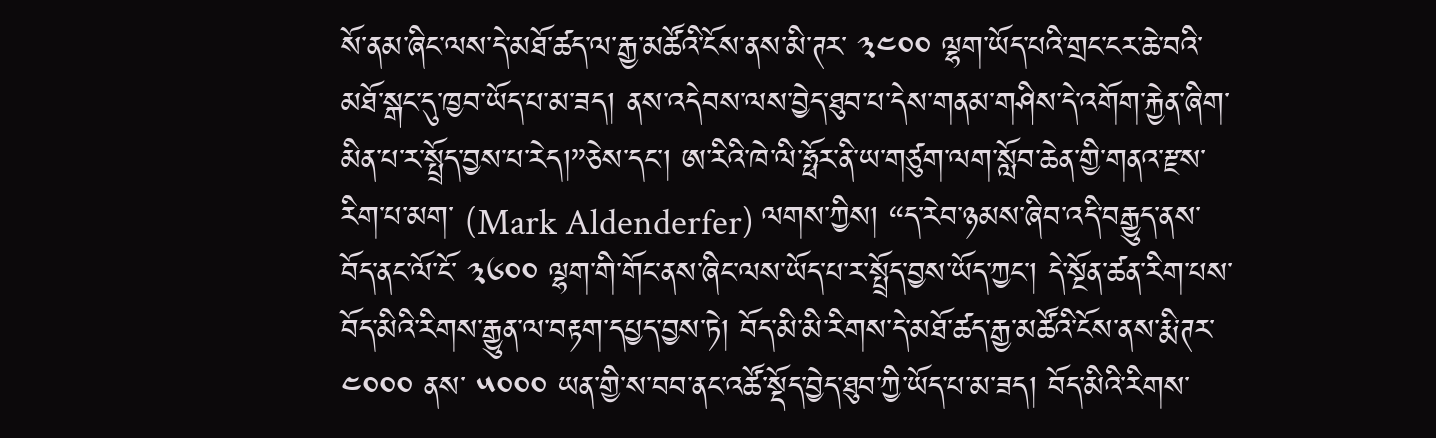སོ་ནམ་ཞིང་ལས་དེ་མཐོ་ཚད་ལ་རྒྱ་མཚོའི་ངོས་ནས་མི་ཊར་ ༣༤༠༠ ལྷག་ཡོད་པའི་གྲང་ངར་ཆེ་བའི་མཐོ་སྒང་དུ་ཁྱབ་ཡོད་པ་མ་ཟད། ནས་འདེབས་ལས་བྱེད་ཐུབ་པ་དེས་གནམ་གཤིས་དེ་འགོག་རྐྱེན་ཞིག་མིན་པ་ར་སྤྲོད་བྱས་པ་རེད།”ཅེས་དང་། ཨ་རིའི་ཁེ་ལི་ཧྥོར་ནི་ཡ་གཙུག་ལག་སློབ་ཆེན་གྱི་གནའ་རྫས་རིག་པ་མག་ (Mark Aldenderfer) ལགས་ཀྱིས། “ད་རེབ་ཉམས་ཞིབ་འདི་བརྒྱུད་ནས་བོད་ནང་ལོ་ངོ་ ༣༦༠༠ ལྷག་གི་གོང་ནས་ཞིང་ལས་ཡོད་པ་ར་སྤྲོད་བྱས་ཡོད་ཀྱང་། དེ་སྔོན་ཚན་རིག་པས་བོད་མིའི་རིགས་རྒྱུན་ལ་བརྟག་དཔྱད་བྱས་ཏེ། བོད་མི་མི་རིགས་དེ་མཐོ་ཚད་རྒྱ་མཚོའི་ངོས་ནས་རྨི་ཊར་ ༤༠༠༠ ནས་ ༥༠༠༠ ཡན་གྱི་ས་བབ་ནང་འཚོ་སྡོད་བྱེད་ཐུབ་ཀྱི་ཡོད་པ་མ་ཟད། བོད་མིའི་རིགས་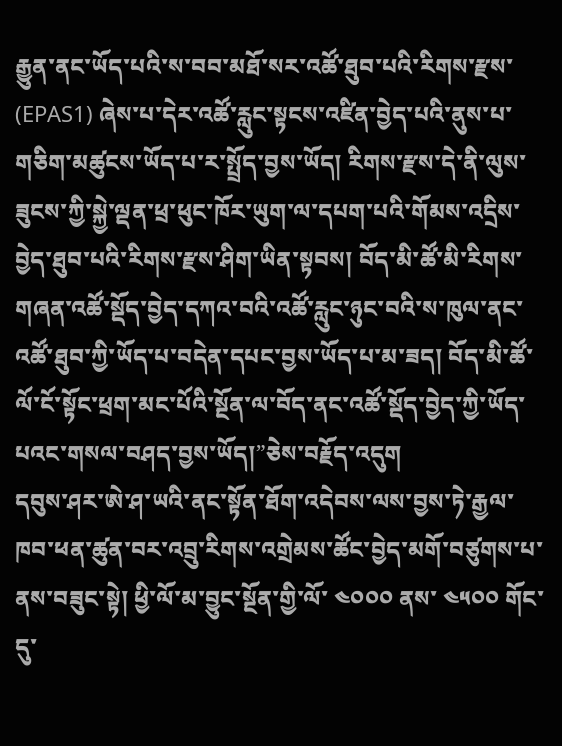རྒྱུན་ནང་ཡོད་པའི་ས་བབ་མཐོ་སར་འཚོ་ཐུབ་པའི་རིགས་རྫས་ (EPAS1) ཞེས་པ་དེར་འཚོ་རླུང་སྟངས་འཛིན་བྱེད་པའི་ནུས་པ་གཅིག་མཚུངས་ཡོད་པ་ར་སྤྲོད་བྱས་ཡོད། རིགས་རྫས་དེ་ནི་ལུས་ཟུངས་ཀྱི་སྐྱེ་ལྡན་ཕྲ་ཕུང་ཁོར་ཡུག་ལ་དཔག་པའི་གོམས་འདྲིས་བྱེད་ཐུབ་པའི་རིགས་རྫས་ཤིག་ཡིན་སྟབས། བོད་མི་ཚོ་མི་རིགས་གཞན་འཚོ་སྡོད་བྱེད་དཀའ་བའི་འཚོ་རླུང་ཉུང་བའི་ས་ཁུལ་ནང་འཚོ་ཐུབ་ཀྱི་ཡོད་པ་བདེན་དཔང་བྱས་ཡོད་པ་མ་ཟད། བོད་མི་ཚོ་ལོ་ངོ་སྟོང་ཕྲག་མང་པོའི་སྔོན་ལ་བོད་ནང་འཚོ་སྡོད་བྱེད་ཀྱི་ཡོད་པའང་གསལ་བཤད་བྱས་ཡོད།”ཅེས་བརྗོད་འདུག
དབུས་ཤར་ཨེ་ཤ་ཡའི་ནང་སྟོན་ཐོག་འདེབས་ལས་བྱས་ཏེ་རྒྱལ་ཁབ་ཕན་ཚུན་བར་འབྲུ་རིགས་འགྲེམས་ཚོང་བྱེད་མགོ་བཙུགས་པ་ནས་བཟུང་སྟེ། ཕྱི་ལོ་མ་བྱུང་སྔོན་གྱི་ལོ་ ༤༠༠༠ ནས་ ༤༥༠༠ གོང་དུ་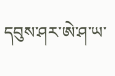དབུས་ཤར་ཨེ་ཤ་ཡ་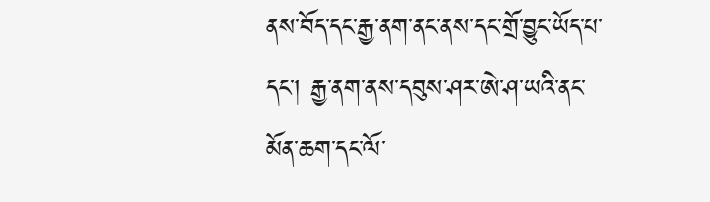ནས་བོད་དང་རྒྱ་ནག་ནང་ནས་དང་གྲོ་བྱུང་ཡོད་པ་དང་། རྒྱ་ནག་ནས་དབུས་ཤར་ཨེ་ཤ་ཡའི་ནང་མོན་ཆག་དང་ལོ་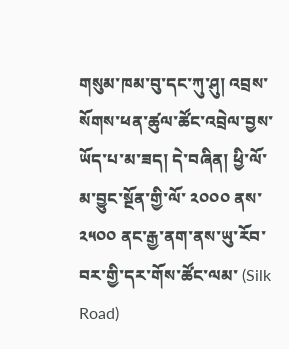གསུམ་ཁམ་བུ་དང་ཀུ་ཤུ། འབྲས་སོགས་ཕན་ཚུལ་ཚོང་འབྲེལ་བྱས་ཡོད་པ་མ་ཟད། དེ་བཞིན། ཕྱི་ལོ་མ་བྱུང་སྔོན་གྱི་ལོ་ ༢༠༠༠ ནས་ ༢༥༠༠ ནང་རྒྱ་ནག་ནས་ཡུ་རོབ་བར་གྱི་དར་གོས་ཚོང་ལམ་ (Silk Road)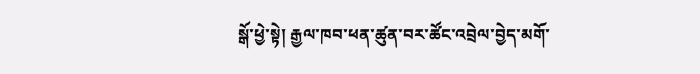སྒོ་ཕྱེ་སྟེ། རྒྱལ་ཁབ་ཕན་ཚུན་བར་ཚོང་འབྲེལ་བྱེད་མགོ་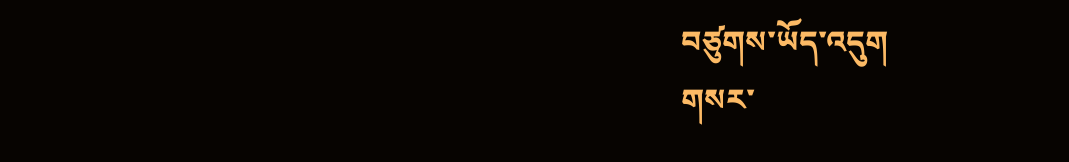བཙུགས་ཡོད་འདུག
གསར་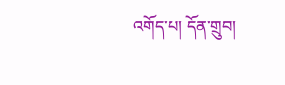འགོད་པ། དོན་གྲུབ།